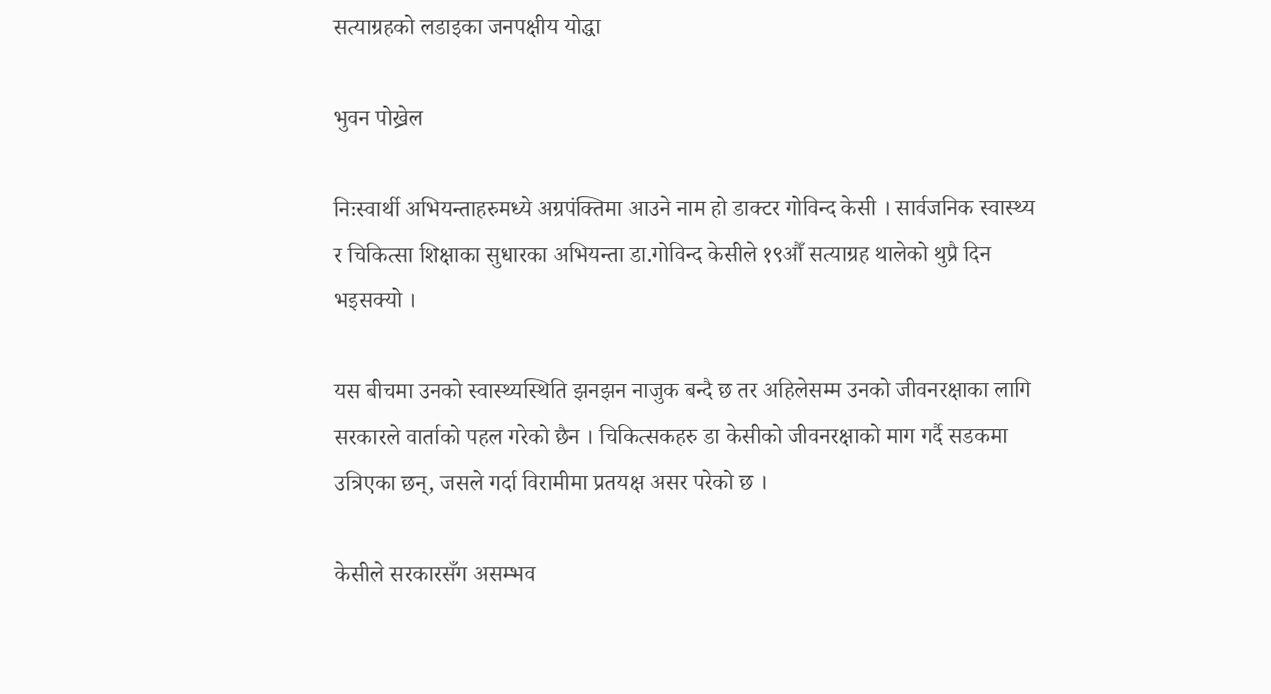सत्याग्रहको लडाइका जनपक्षीय योद्धा

भुवन पोख्रेल

निःस्वार्थी अभियन्ताहरुमध्ये अग्रपंक्तिमा आउने नाम हो डाक्टर गोविन्द केसी । सार्वजनिक स्वास्थ्य र चिकित्सा शिक्षाका सुधारका अभियन्ता डा.गोविन्द केसीले १९औँ सत्याग्रह थालेको थुप्रै दिन भइसक्यो ।

यस बीचमा उनको स्वास्थ्यस्थिति झनझन नाजुक बन्दै छ तर अहिलेसम्म उनको जीवनरक्षाका लागि सरकारले वार्ताको पहल गरेको छैन । चिकित्सकहरु डा केसीको जीवनरक्षाको माग गर्दै सडकमा उत्रिएका छन्, जसले गर्दा विरामीमा प्रतयक्ष असर परेको छ ।

केसीले सरकारसँग असम्भव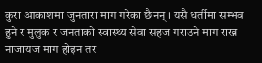कुरा आकाशमा जुनतारा माग गरेका छैनन् । यसै धर्तीमा सम्भव हुने र मुलुक र जनताको स्वास्थ्य सेवा सहज गराउने माग राख्न नाजायज माग होइन तर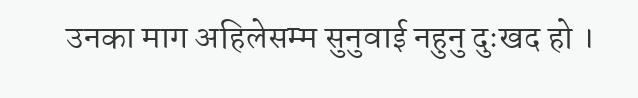उनका माग अहिलेसम्म सुनुवाई नहुनु दुःखद हो ।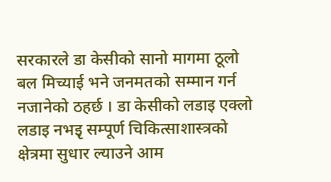सरकारले डा केसीको सानो मागमा ठूलो बल मिच्याई भने जनमतको सम्मान गर्न नजानेको ठहर्छ । डा केसीको लडाइ एक्लो लडाइ नभइृ सम्पूर्ण चिकित्साशास्त्रको क्षेत्रमा सुधार ल्याउने आम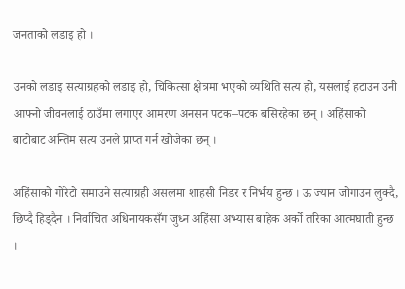जनताको लडाइ हो ।

उनको लडाइ सत्याग्रहको लडाइ हो, चिकित्सा क्षेत्रमा भएको व्यथिति सत्य हो, यसलाई हटाउन उनी आफ्नो जीवनलाई ठाउँमा लगाएर आमरण अनसन पटक–पटक बसिरहेका छन् । अहिंसाको बाटोबाट अन्तिम सत्य उनले प्राप्त गर्न खोजेका छन् ।

अहिंसाको गोरेटो समाउने सत्याग्रही असलमा शाहसी निडर र निर्भय हुन्छ । ऊ ज्यान जोगाउन लुक्दै, छिप्दै हिड्दैन । निर्वाचित अधिनायकसँग जुध्न अहिंसा अभ्यास बाहेक अर्को तरिका आत्मघाती हुन्छ ।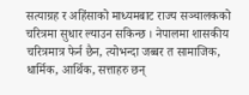सत्याग्रह र अहिंसाको माध्यमबाट राज्य सञ्चालकको चरित्रमा सुधार ल्याउन सकिन्छ । नेपालमा शासकीय चरित्रमात्र फेर्न छैन, त्योभन्दा जब्बर त सामाजिक, धार्मिक, आर्थिक, सत्ताहरु छन्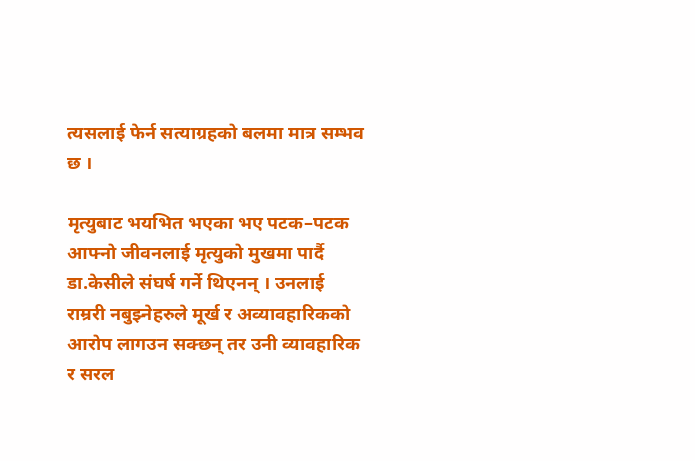त्यसलाई फेर्न सत्याग्रहको बलमा मात्र सम्भव छ ।

मृत्युबाट भयभित भएका भए पटक–पटक आफ्नो जीवनलाई मृत्युको मुखमा पार्दै डा.केसीले संघर्ष गर्ने थिएनन् । उनलाई राम्ररी नबुझ्नेहरुले मूर्ख र अव्यावहारिकको आरोप लागउन सक्छन् तर उनी व्यावहारिक र सरल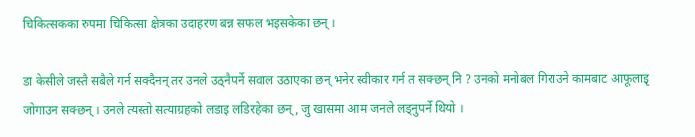चिकित्सकका रुपमा चिकित्सा क्षेत्रका उदाहरण बन्न सफल भइसकेका छन् ।

डा केसीले जस्तै सबैले गर्न सक्दैनन् तर उनले उठ्नैपर्ने सवाल उठाएका छन् भनेर स्वीकार गर्न त सक्छन् नि ? उनको मनोबल गिराउने कामबाट आफूलाइृ जोगाउन सक्छन् । उनले त्यस्तो सत्याग्रहको लडाइ लडिरहेका छन्, जु खासमा आम जनले लड्नुपर्ने थियो ।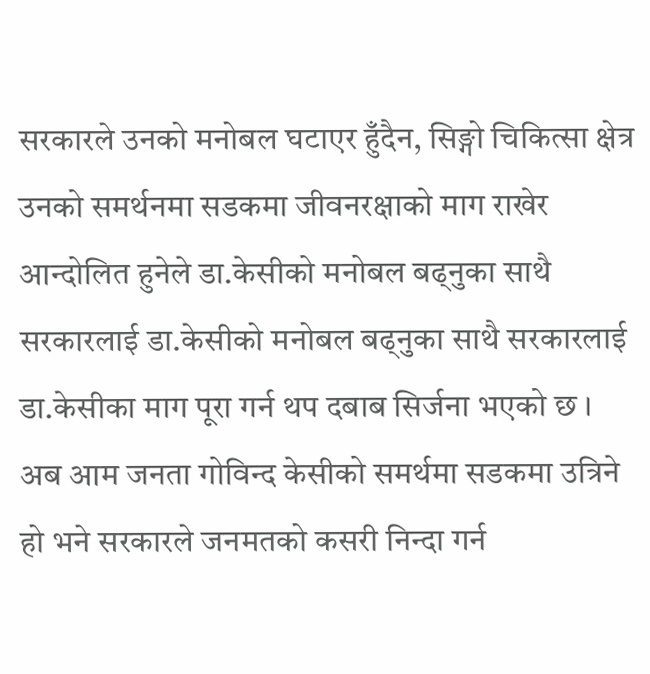सरकारले उनको मनोबल घटाएर हुँदैन, सिङ्गो चिकित्सा क्षेत्र उनको समर्थनमा सडकमा जीवनरक्षाको माग राखेर आन्दोलित हुनेले डा.केसीको मनोबल बढ्नुका साथै सरकारलाई डा.केसीको मनोबल बढ्नुका साथै सरकारलाई डा.केसीका माग पूरा गर्न थप दबाब सिर्जना भएको छ । अब आम जनता गोविन्द केसीको समर्थमा सडकमा उत्रिने हो भने सरकारले जनमतको कसरी निन्दा गर्न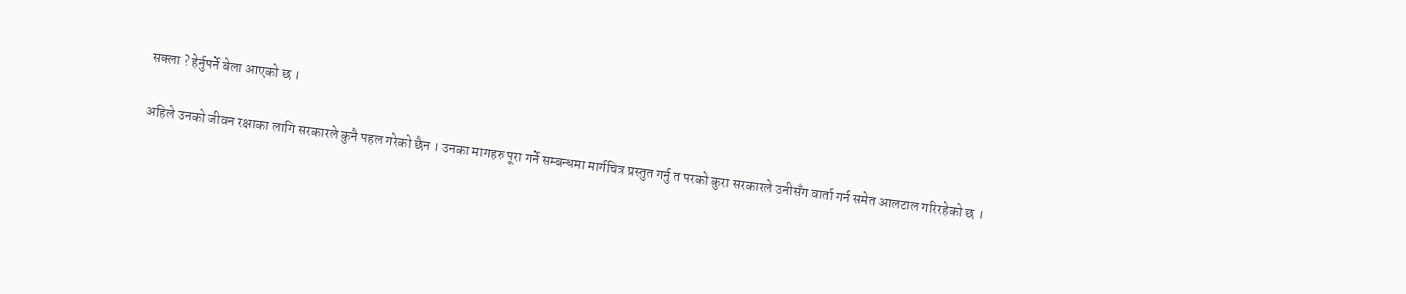सक्ला ? हेर्नुपर्ने बेला आएको छ ।

अहिले उनको जीवन रक्षाका लागि सरकारले कुनै पहल गरेको छैन । उनका मागहरु पूरा गर्ने सम्बन्धमा मार्गचित्र प्रस्तुत गर्नु त परको कुरा सरकारले उनीसँग वार्ता गर्न समेत आलटाल गरिरहेको छ ।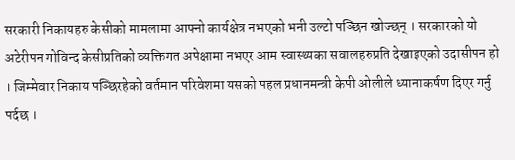सरकारी निकायहरु केसीको मामलामा आफ्नो कार्यक्षेत्र नभएको भनी उल्टो पञ्छिन खोज्छन् । सरकारको यो अटेरीपन गोविन्द केसीप्रतिको व्यक्तिगत अपेक्षामा नभएर आम स्वास्थ्यका सवालहरुप्रति देखाइएको उदासीपन हो । जिम्मेवार निकाय पञ्छिरहेको वर्तमान परिवेशमा यसको पहल प्रधानमन्त्री केपी ओलीले ध्यानाकर्षण दिएर गर्नु पर्दछ ।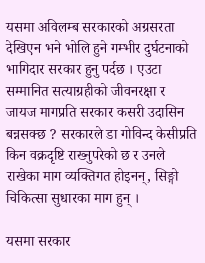यसमा अविलम्ब सरकारको अग्रसरता देखिएन भने भोलि हुने गम्भीर दुर्घटनाको भागिदार सरकार हुनु पर्दछ । एउटा सम्मानित सत्याग्रहीको जीवनरक्षा र जायज मागप्रति सरकार कसरी उदासिन बन्नसक्छ ? सरकारले डा गोविन्द केसीप्रति किन वक्रदृष्टि राख्नुपरेको छ र उनले राखेका माग व्यक्तिगत होइनन्, सिङ्गो चिकित्सा सुधारका माग हुन् ।

यसमा सरकार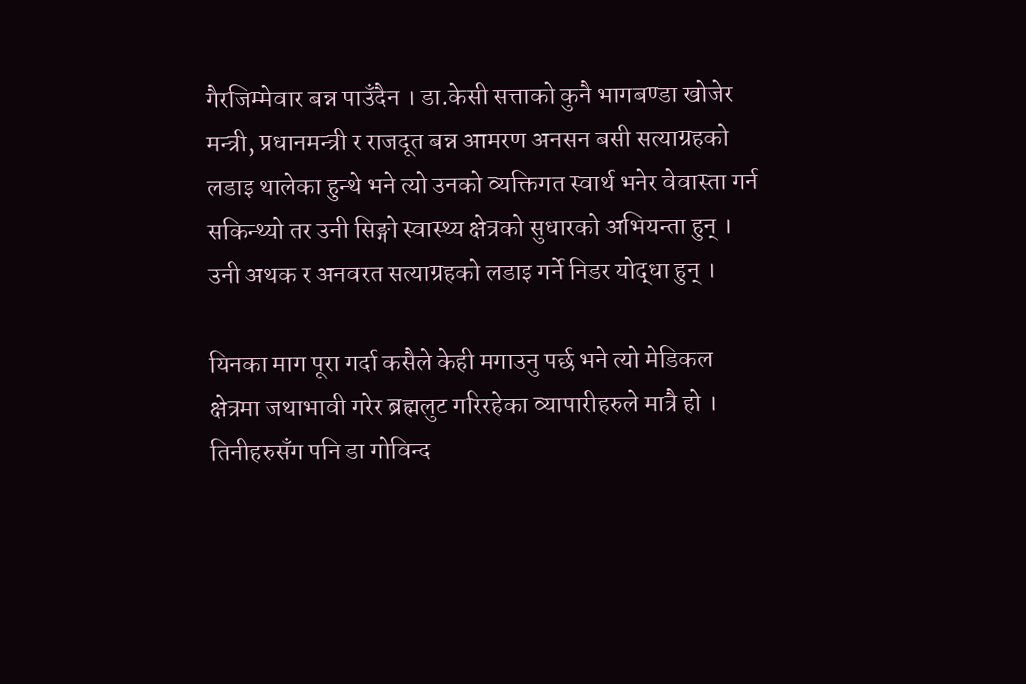गैरजिम्मेवार बन्न पाउँदैन । डा.केसी सत्ताको कुनै भागबण्डा खोजेर मन्त्री, प्रधानमन्त्री र राजदूत बन्न आमरण अनसन बसी सत्याग्रहको लडाइ थालेका हुन्थे भने त्यो उनको व्यक्तिगत स्वार्थ भनेर वेवास्ता गर्न सकिन्थ्यो तर उनी सिङ्गो स्वास्थ्य क्षेत्रको सुधारको अभियन्ता हुन् । उनी अथक र अनवरत सत्याग्रहको लडाइ गर्ने निडर योद्धा हुन् ।

यिनका माग पूरा गर्दा कसैले केही मगाउनु पर्छ भने त्यो मेडिकल क्षेत्रमा जथाभावी गरेर ब्रह्मलुट गरिरहेका व्यापारीहरुले मात्रै हो । तिनीहरुसँग पनि डा गोविन्द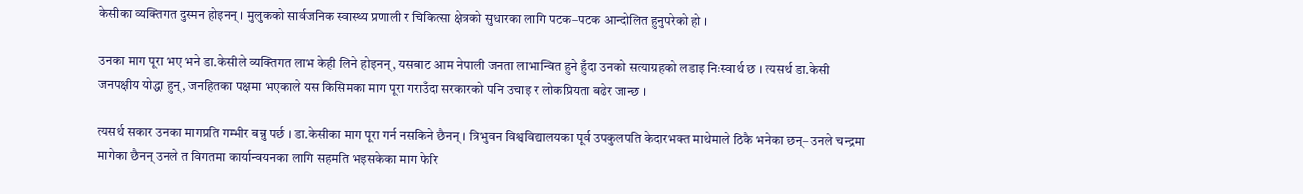केसीका व्यक्तिगत दुस्मन होइनन् । मुलुकको सार्वजनिक स्वास्थ्य प्रणाली र चिकित्सा क्षेत्रको सुधारका लागि पटक–पटक आन्दोलित हुनुपरेको हो ।

उनका माग पूरा भए भने डा.केसीले व्यक्तिगत लाभ केही लिने होइनन्, यसबाट आम नेपाली जनता लाभान्वित हुने हुँदा उनको सत्याग्रहको लडाइ निःस्वार्थ छ । त्यसर्थ डा.केसी जनपक्षीय योद्धा हुन्, जनहितका पक्षमा भएकाले यस किसिमका माग पूरा गराउँदा सरकारको पनि उचाइ र लोकप्रियता बढेर जान्छ ।

त्यसर्थ सकार उनका मागप्रति गम्भीर बन्नु पर्छ । डा.केसीका माग पूरा गर्न नसकिने छैनन् । त्रिभुवन विश्वविद्यालयका पूर्व उपकुलपति केदारभक्त माथेमाले ठिकै भनेका छन्– उनले चन्द्रमा मागेका छैनन् उनले त विगतमा कार्यान्वयनका लागि सहमति भइसकेका माग फेरि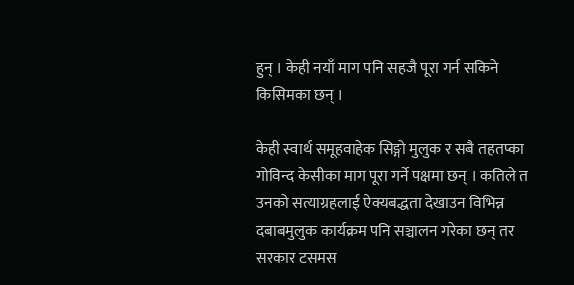हुन् । केही नयाँ माग पनि सहजै पूरा गर्न सकिने किसिमका छन् ।

केही स्वार्थ समूहवाहेक सिङ्गो मुलुक र सबै तहतप्का गोविन्द केसीका माग पूरा गर्ने पक्षमा छन् । कतिले त उनको सत्याग्रहलाई ऐक्यबद्धता देखाउन विभिन्न दबाबमुलुक कार्यक्रम पनि सञ्चालन गरेका छन् तर सरकार टसमस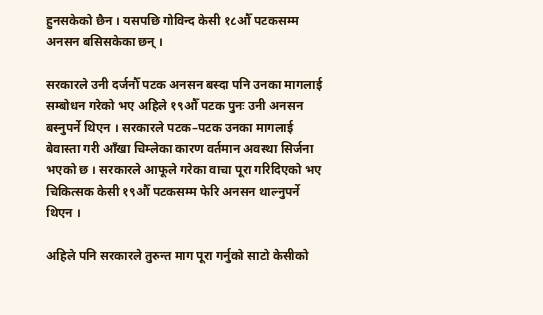हुनसकेको छैन । यसपछि गोविन्द केसी १८औँ पटकसम्म अनसन बसिसकेका छन् ।

सरकारले उनी दर्जनौँ पटक अनसन बस्दा पनि उनका मागलाई सम्बोधन गरेको भए अहिले १९औँ पटक पुनः उनी अनसन बस्नुपर्ने थिएन । सरकारले पटक–पटक उनका मागलाई बेवास्ता गरी आँखा चिम्लेका कारण वर्तमान अवस्था सिर्जना भएको छ । सरकारले आफूले गरेका वाचा पूरा गरिदिएको भए चिकित्सक केसी १९औँ पटकसम्म फेरि अनसन थाल्नुपर्ने थिएन ।

अहिले पनि सरकारले तुरुन्त माग पूरा गर्नुको साटो केसीको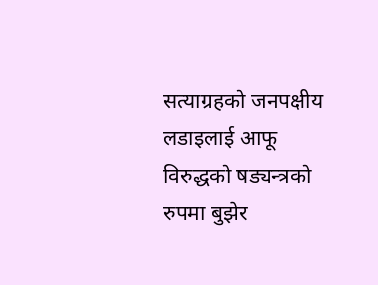सत्याग्रहको जनपक्षीय लडाइलाई आफू विरुद्धको षड्यन्त्रको रुपमा बुझेर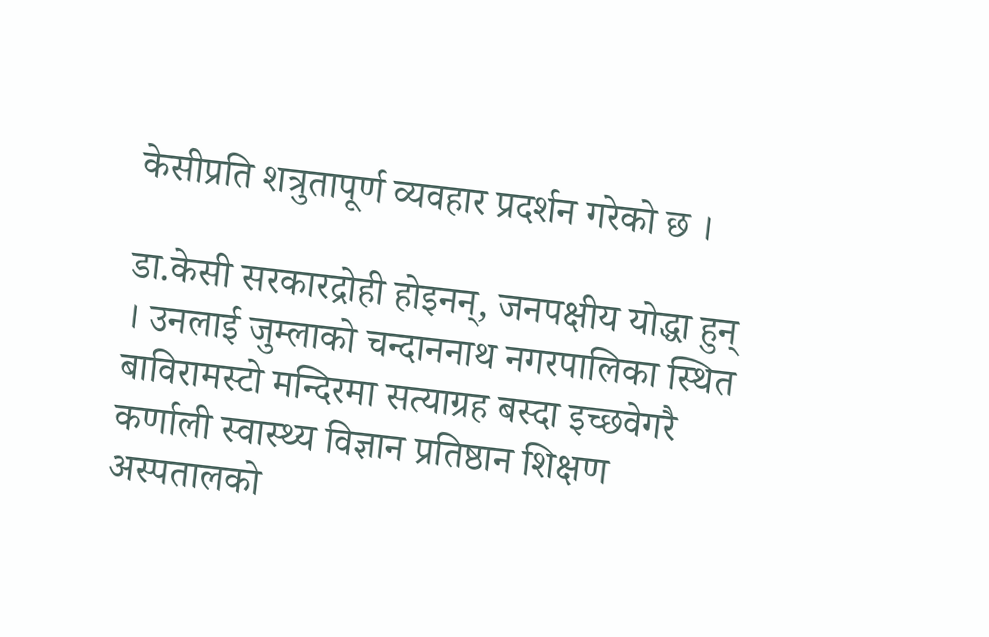केसीप्रति शत्रुतापूर्ण व्यवहार प्रदर्शन गरेको छ ।

डा.केसी सरकारद्रोही होइनन्, जनपक्षीय योद्धा हुन् । उनलाई जुम्लाको चन्दाननाथ नगरपालिका स्थित बाविरामस्टो मन्दिरमा सत्याग्रह बस्दा इच्छवेगरै कर्णाली स्वास्थ्य विज्ञान प्रतिष्ठान शिक्षण अस्पतालको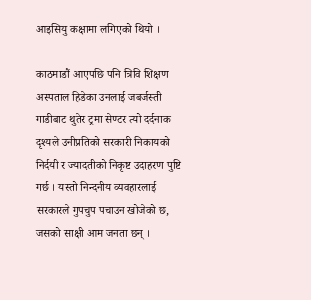आइसियु कक्षामा लगिएको थियो ।

काठमाडौं आएपछि पनि त्रिवि शिक्षण अस्पताल हिडेका उनलाई जबर्जस्ती गाडीबाट थुतेर ट्रमा सेण्टर त्यो दर्दनाक दृश्यले उनीप्रतिको सरकारी निकायको निर्दयी र ज्यादतीको निकृष्ट उदाहरण पुष्टि गर्छ । यस्तो निन्दनीय व्यवहारलाई सरकारले गुपचुप पचाउन खोजेको छ, जसको साक्षी आम जनता छन् ।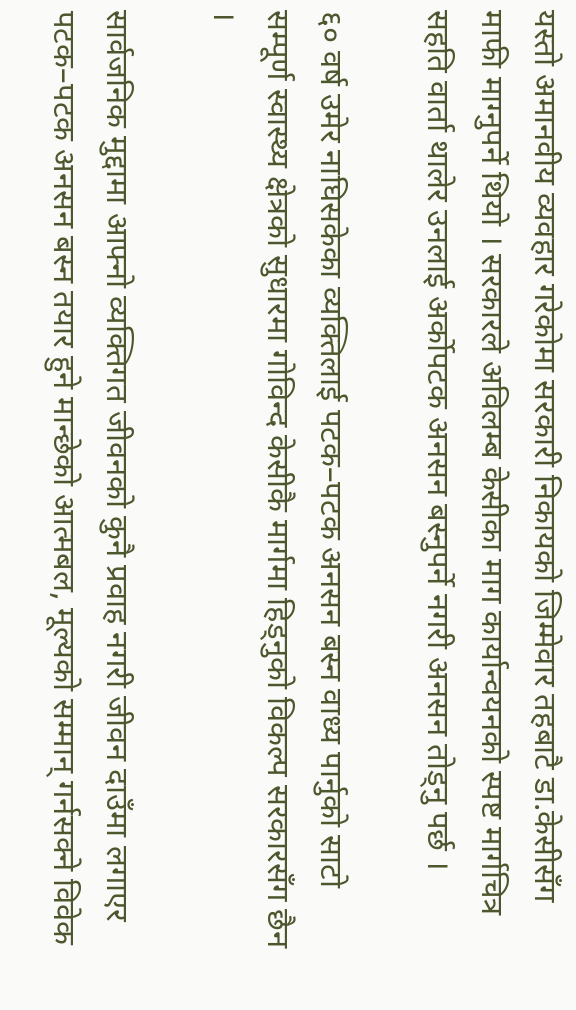यस्तो अमानवीय व्यवहार गरेकोमा सरकारी निकायको जिम्मेवार तहबाटै डा.केसीसँग माफी माग्नुपर्ने थियो । सरकारले अविलम्ब केसीका माग कार्यान्वयनको स्पष्ट मार्गचित्र सहति वार्ता थालेर उनलाई अर्कोपटक अनसन बस्नुपर्ने नगरी अनसन तोड्नु पर्छ ।

६० वर्ष उमेर नाघिसकेका व्यक्तिलाई पटक–पटक अनसन बस्न वाध्य पार्नुको साटो सम्पूर्ण स्वास्थ्य क्षेत्रको सुधारमा गोविन्द केसीकै मार्गमा हिड्नुको विकल्प सरकारसँग छैन ।

सार्वजनिक मुद्दामा आफ्नो व्यक्तिगत जीवनको कुनै प्रवाह नगरी जीवन दाउँमा लगाएर पटक–पटक अनसन बस्न तयार हुने मान्छेको आत्मबल, मूल्यको सम्मान् गर्नसक्ने विवेक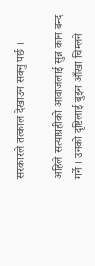सरकारले तत्काल देखाउन सक्नु पर्छ ।

अहिले सत्याग्रहीको आवाजलाई सुन्न कान बन्द गर्ने । उनको दृष्टिलाई बुझ्न आँखा चिम्लने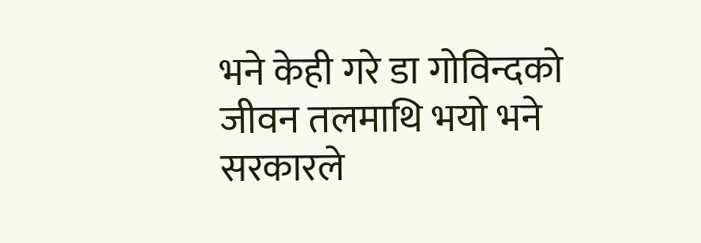भने केही गरे डा गोविन्दको जीवन तलमाथि भयो भने सरकारले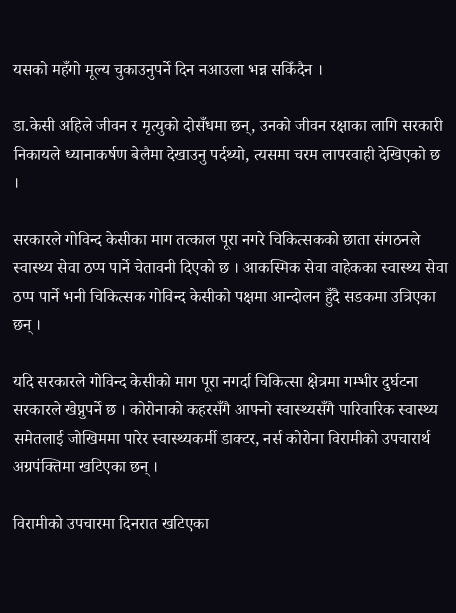यसको महँगो मूल्य चुकाउनुपर्ने दिन नआउला भन्न सकिँदैन ।

डा.केसी अहिले जीवन र मृत्युको दोसँधमा छन्, उनको जीवन रक्षाका लागि सरकारी निकायले ध्यानाकर्षण बेलैमा देखाउनु पर्दथ्यो, त्यसमा चरम लापरवाही देखिएको छ ।

सरकारले गोविन्द केसीका माग तत्काल पूरा नगरे चिकित्सकको छाता संगठनले स्वास्थ्य सेवा ठप्प पार्ने चेतावनी दिएको छ । आकस्मिक सेवा वाहेकका स्वास्थ्य सेवा ठप्प पार्ने भनी चिकित्सक गोविन्द केसीको पक्षमा आन्दोलन हुँदै सडकमा उत्रिएका छन् ।

यदि सरकारले गोविन्द केसीको माग पूरा नगर्दा चिकित्सा क्षेत्रमा गम्भीर दुर्घटना सरकारले खेप्नुपर्ने छ । कोरोनाको कहरसँगै आफ्नो स्वास्थ्यसँगै पारिवारिक स्वास्थ्य समेतलाई जोखिममा पारेर स्वास्थ्यकर्मी डाक्टर, नर्स कोरोना विरामीको उपचारार्थ अग्रपंक्तिमा खटिएका छन् ।

विरामीको उपचारमा दिनरात खटिएका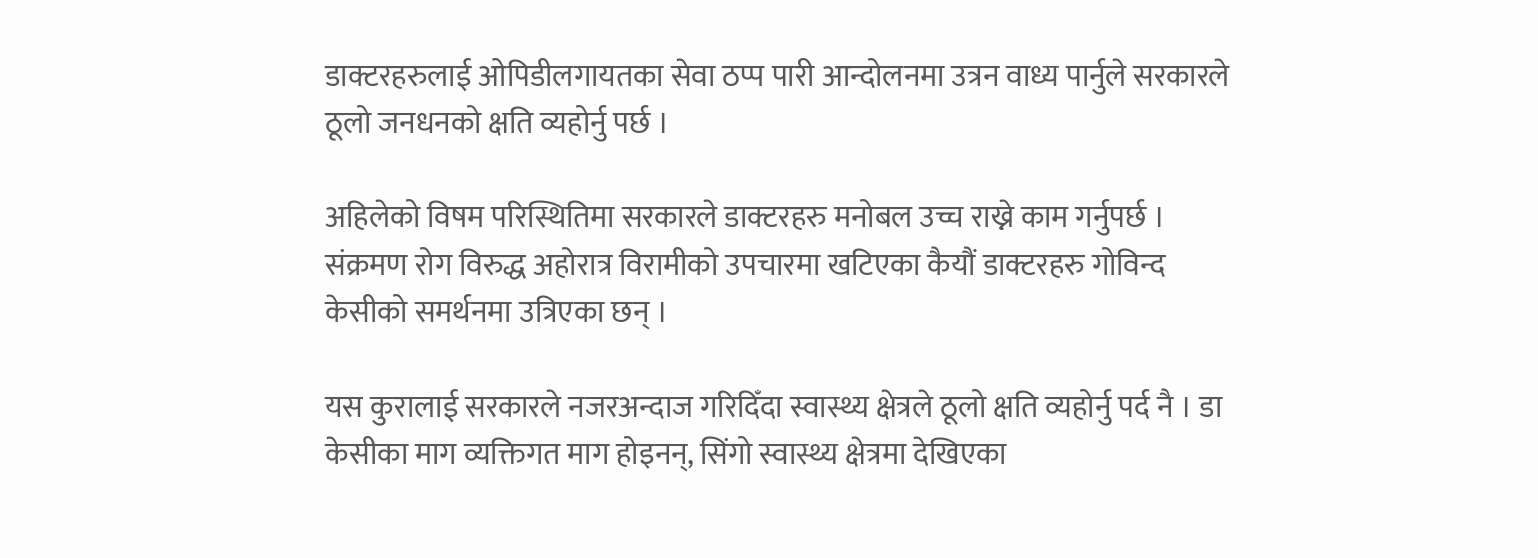डाक्टरहरुलाई ओपिडीलगायतका सेवा ठप्प पारी आन्दोलनमा उत्रन वाध्य पार्नुले सरकारले ठूलो जनधनको क्षति व्यहोर्नु पर्छ ।

अहिलेको विषम परिस्थितिमा सरकारले डाक्टरहरु मनोबल उच्च राख्ने काम गर्नुपर्छ । संक्रमण रोग विरुद्ध अहोरात्र विरामीको उपचारमा खटिएका कैयौं डाक्टरहरु गोविन्द केसीको समर्थनमा उत्रिएका छन् ।

यस कुरालाई सरकारले नजरअन्दाज गरिदिँदा स्वास्थ्य क्षेत्रले ठूलो क्षति व्यहोर्नु पर्द नै । डा केसीका माग व्यक्तिगत माग होइनन्, सिंगो स्वास्थ्य क्षेत्रमा देखिएका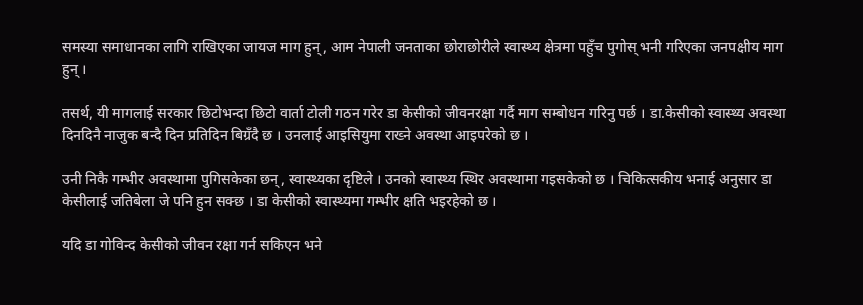समस्या समाधानका लागि राखिएका जायज माग हुन्, आम नेपाली जनताका छोराछोरीले स्वास्थ्य क्षेत्रमा पहुँच पुगोस् भनी गरिएका जनपक्षीय माग हुन् ।

तसर्थ, यी मागलाई सरकार छिटोभन्दा छिटो वार्ता टोली गठन गरेर डा केसीको जीवनरक्षा गर्दै माग सम्बोधन गरिनु पर्छ । डा.केसीको स्वास्थ्य अवस्था दिनदिनै नाजुक बन्दै दिन प्रतिदिन बिग्रँदै छ । उनलाई आइसियुमा राख्ने अवस्था आइपरेको छ ।

उनी निकै गम्भीर अवस्थामा पुगिसकेका छन्, स्वास्थ्यका दृष्टिले । उनको स्वास्थ्य स्थिर अवस्थामा गइसकेको छ । चिकित्सकीय भनाई अनुसार डा केसीलाई जतिबेला जे पनि हुन सक्छ । डा केसीको स्वास्थ्यमा गम्भीर क्षति भइरहेको छ ।

यदि डा गोविन्द केसीको जीवन रक्षा गर्न सकिएन भने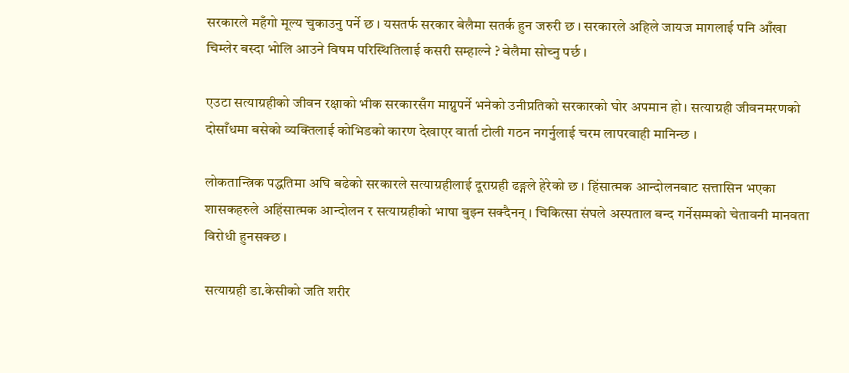सरकारले महँगो मूल्य चुकाउनु पर्ने छ । यसतर्फ सरकार बेलैमा सतर्क हुन जरुरी छ । सरकारले अहिले जायज मागलाई पनि आँखा चिम्लेर बस्दा भोलि आउने विषम परिस्थितिलाई कसरी सम्हाल्ने ? बेलैमा सोच्नु पर्छ ।

एउटा सत्याग्रहीको जीवन रक्षाको भीक सरकारसँग माग्नुपर्ने भनेको उनीप्रतिको सरकारको घोर अपमान हो । सत्याग्रही जीवनमरणको दोसाँधमा बसेको व्यक्तिलाई कोभिडको कारण देखाएर वार्ता टोली गठन नगर्नुलाई चरम लापरवाही मानिन्छ ।

लोकतान्त्रिक पद्धतिमा अघि बढेको सरकारले सत्याग्रहीलाई दूराग्रही ढङ्गले हेरेको छ । हिंसात्मक आन्दोलनबाट सत्तासिन भएका शासकहरुले अहिंसात्मक आन्दोलन र सत्याग्रहीको भाषा बुझ्न सक्दैनन् । चिकित्सा संघले अस्पताल बन्द गर्नेसम्मको चेतावनी मानवता विरोधी हुनसक्छ ।

सत्याग्रही डा.केसीको जति शरीर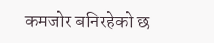कमजोर बनिरहेको छ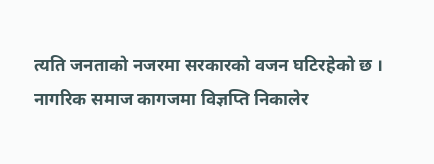त्यति जनताको नजरमा सरकारको वजन घटिरहेको छ । नागरिक समाज कागजमा विज्ञप्ति निकालेर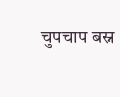चुपचाप बस्न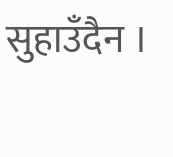सुहाउँदैन ।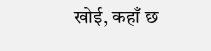खोई, कहाँ छ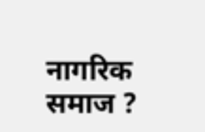नागरिक समाज ?